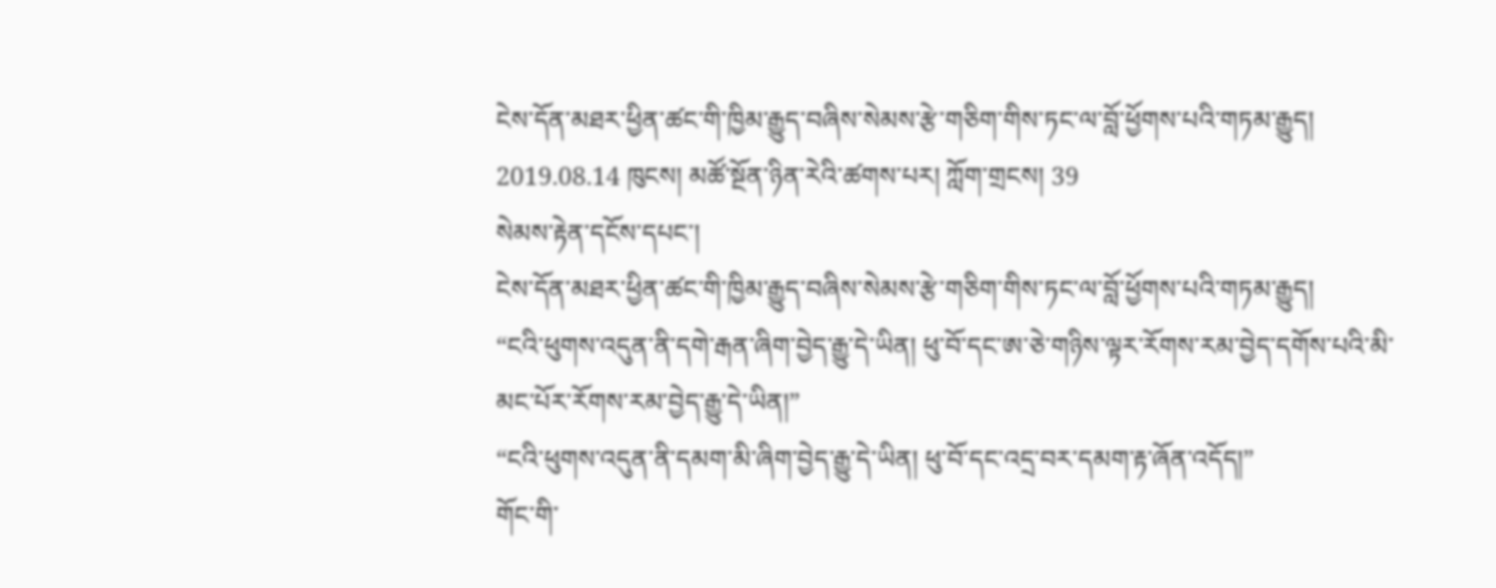ངེས་དོན་མཐར་ཕྱིན་ཚང་གི་ཁྱིམ་རྒྱུད་བཞིས་སེམས་རྩེ་གཅིག་གིས་ཏང་ལ་བློ་ཕྱོགས་པའི་གཏམ་རྒྱུད།
2019.08.14 ཁུངས། མཚོ་སྔོན་ཉིན་རེའི་ཚགས་པར། ཀློག་གྲངས། 39
སེམས་རྟེན་དངོས་དཔང་།
ངེས་དོན་མཐར་ཕྱིན་ཚང་གི་ཁྱིམ་རྒྱུད་བཞིས་སེམས་རྩེ་གཅིག་གིས་ཏང་ལ་བློ་ཕྱོགས་པའི་གཏམ་རྒྱུད།
“ངའི་ཕུགས་འདུན་ནི་དགེ་རྒན་ཞིག་བྱེད་རྒྱུ་དེ་ཡིན། ཕུ་བོ་དང་ཨ་ཅེ་གཉིས་ལྟར་རོགས་རམ་བྱེད་དགོས་པའི་མི་མང་པོར་རོགས་རམ་བྱེད་རྒྱུ་དེ་ཡིན།”
“ངའི་ཕུགས་འདུན་ནི་དམག་མི་ཞིག་བྱེད་རྒྱུ་དེ་ཡིན། ཕུ་བོ་དང་འདྲ་བར་དམག་རྟ་ཞོན་འདོད།”
གོང་གི་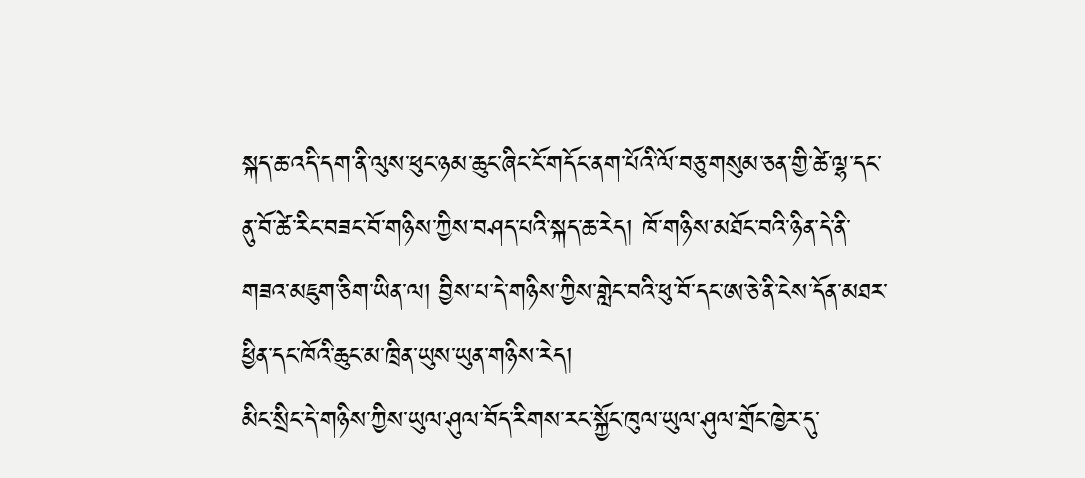སྐད་ཆ་འདི་དག་ནི་ལུས་ཕུང་ཉམ་ཆུང་ཞིང་ངོ་གདོང་ནག་པོའི་ལོ་བཅུ་གསུམ་ཅན་གྱི་ཚེ་ལྷ་དང་ནུ་བོ་ཚེ་རིང་བཟང་བོ་གཉིས་ཀྱིས་བཤད་པའི་སྐད་ཆ་རེད། ཁོ་གཉིས་མཐོང་བའི་ཉིན་དེ་ནི་གཟའ་མཇུག་ཅིག་ཡིན་ལ། བྱིས་པ་དེ་གཉིས་ཀྱིས་གླེང་བའི་ཕུ་བོ་དང་ཨ་ཅེ་ནི་ངེས་དོན་མཐར་ཕྱིན་དང་ཁོའི་ཆུང་མ་ཁྲིན་ཡུས་ཡུན་གཉིས་རེད།
མིང་སྲིང་དེ་གཉིས་ཀྱིས་ཡུལ་ཤུལ་བོད་རིགས་རང་སྐྱོང་ཁུལ་ཡུལ་ཤུལ་གྲོང་ཁྱེར་དུ་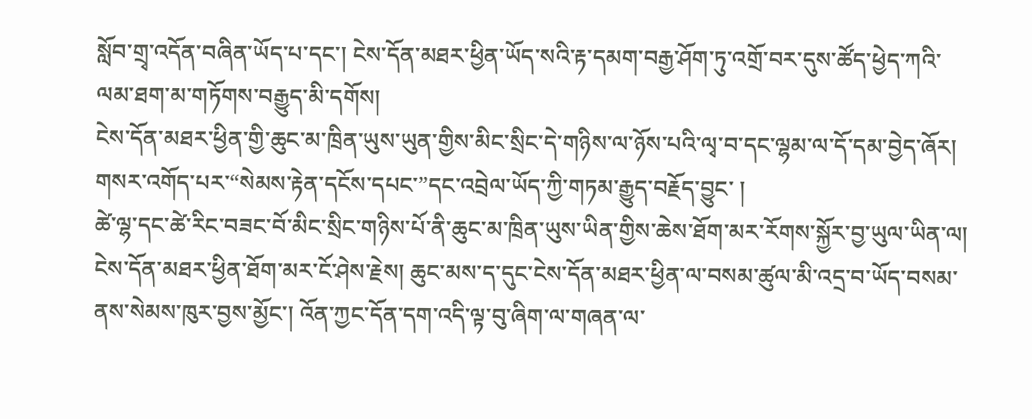སློབ་གྲྭ་འདོན་བཞིན་ཡོད་པ་དང་། ངེས་དོན་མཐར་ཕྱིན་ཡོད་སའི་རྟ་དམག་བརྒྱ་ཤོག་ཏུ་འགྲོ་བར་དུས་ཚོད་ཕྱེད་ཀའི་ལམ་ཐག་མ་གཏོགས་བརྒྱུད་མི་དགོས།
ངེས་དོན་མཐར་ཕྱིན་གྱི་ཆུང་མ་ཁྲིན་ཡུས་ཡུན་གྱིས་མིང་སྲིང་དེ་གཉིས་ལ་ཉོས་པའི་ལྭ་བ་དང་ལྷམ་ལ་དོ་དམ་བྱེད་ཞོར། གསར་འགོད་པར་“སེམས་རྟེན་དངོས་དཔང་”དང་འབྲེལ་ཡོད་ཀྱི་གཏམ་རྒྱུད་བརྗོད་བྱུང་ །
ཚེ་ལྷ་དང་ཚེ་རིང་བཟང་བོ་མིང་སྲིང་གཉིས་པོ་ནི་ཆུང་མ་ཁྲིན་ཡུས་ཡིན་གྱིས་ཆེས་ཐོག་མར་རོགས་སྐྱོར་བྱ་ཡུལ་ཡིན་ལ། ངེས་དོན་མཐར་ཕྱིན་ཐོག་མར་ངོ་ཤེས་རྗེས། ཆུང་མས་ད་དུང་ངེས་དོན་མཐར་ཕྱིན་ལ་བསམ་ཚུལ་མི་འདྲ་བ་ཡོད་བསམ་ནས་སེམས་ཁུར་བྱས་མྱོང་། འོན་ཀྱང་དོན་དག་འདི་ལྟ་བུ་ཞིག་ལ་གཞན་ལ་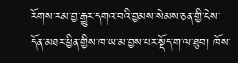རོགས་རམ་བྱ་རྒྱུར་དགའ་བའི་བྱམས་སེམས་ཅན་གྱི་ངེས་དོན་མཐར་ཕྱིན་གྱིས་ཁ་ཡ་མ་བྱས་པར་སྡོད་ག་ལ་ཐུབ། ཁོས་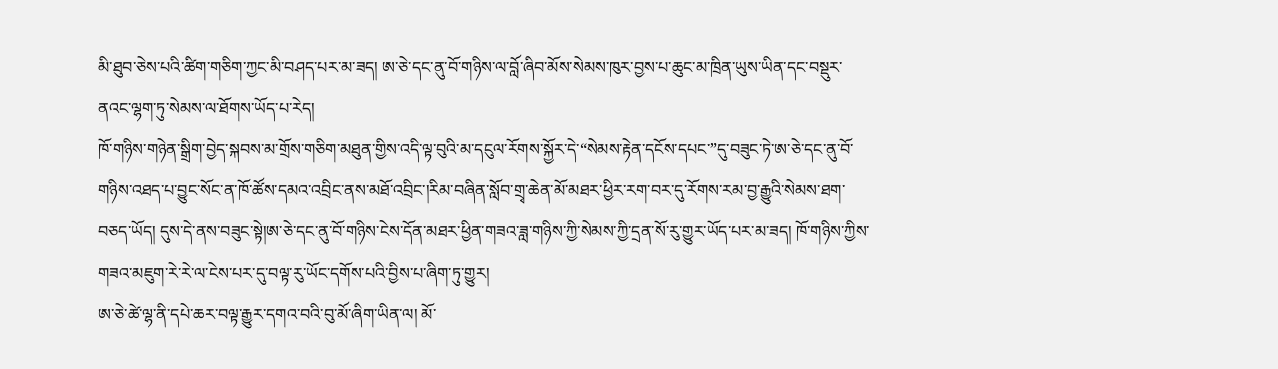མི་ཐུབ་ཅེས་པའི་ཚིག་གཅིག་ཀྱང་མི་བཤད་པར་མ་ཟད། ཨ་ཅེ་དང་ནུ་བོ་གཉིས་ལ་བློ་ཞིབ་མོས་སེམས་ཁུར་བྱས་པ་ཆུང་མ་ཁྲིན་ཡུས་ཡིན་དང་བསྡུར་ནའང་ལྷག་ཏུ་སེམས་ལ་ཐོགས་ཡོད་པ་རེད།
ཁོ་གཉིས་གཉེན་སྒྲིག་བྱེད་སྐབས་མ་གྲོས་གཅིག་མཐུན་གྱིས་འདི་ལྟ་བུའི་མ་དངུལ་རོགས་སྐྱོར་དེ་“སེམས་རྟེན་དངོས་དཔང་”དུ་བཟུང་ཏེ་ཨ་ཅེ་དང་ནུ་བོ་གཉིས་འཐད་པ་བྱུང་སོང་ན་ཁོ་ཚོས་དམའ་འབྲིང་ནས་མཐོ་འབྲིང་།རིམ་བཞིན་སློབ་གྲྭ་ཆེན་མོ་མཐར་ཕྱིར་རག་བར་དུ་རོགས་རམ་བྱ་རྒྱུའི་སེམས་ཐག་བཅད་ཡོད། དུས་དེ་ནས་བཟུང་སྟེ།ཨ་ཅེ་དང་ནུ་བོ་གཉིས་ངེས་དོན་མཐར་ཕྱིན་གཟའ་ཟླ་གཉིས་ཀྱི་སེམས་ཀྱི་དྲན་སོ་རུ་གྱུར་ཡོད་པར་མ་ཟད། ཁོ་གཉིས་ཀྱིས་གཟའ་མཇུག་རེ་རེ་ལ་ངེས་པར་དུ་བལྟ་རུ་ཡོང་དགོས་པའི་བྱིས་པ་ཞིག་ཏུ་གྱུར།
ཨ་ཅེ་ཚེ་ལྷ་ནི་དཔེ་ཆར་བལྟ་རྒྱུར་དགའ་བའི་བུ་མོ་ཞིག་ཡིན་ལ། མོ་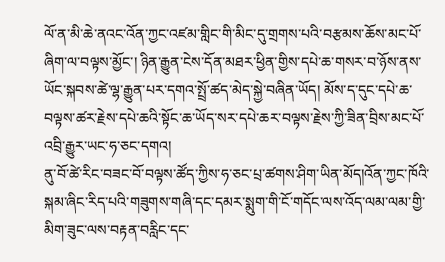ལོ་ན་མི་ཆེ་ནའང་འོན་ཀྱང་འཛམ་གླིང་གི་མིང་དུ་གྲགས་པའི་བརྩམས་ཆོས་མང་པོ་ཞིག་ལ་བལྟས་མྱོང་། ཉིན་རྒྱུན་ངེས་དོན་མཐར་ཕྱིན་གྱིས་དཔེ་ཆ་གསར་བ་ཉོས་ནས་ཡོང་སྐབས་ཚེ་ལྷ་རྒྱུན་པར་དགའ་སྤྲོ་ཚད་མེད་སྐྱེ་བཞིན་ཡོད། མོས་ད་དུང་དཔེ་ཆ་བལྟས་ཚར་རྗེས་དཔེ་ཆའི་སྟོང་ཆ་ཡོད་སར་དཔེ་ཆར་བལྟས་རྗེས་ཀྱི་ཟིན་བྲིས་མང་པོ་འབྲི་རྒྱུར་ཡང་ཧ་ཅང་དགའ།
ནུ་བོ་ཚེ་རིང་བཟང་བོ་བལྟས་ཚོད་ཀྱིས་ཧ་ཅང་པྲ་ཚགས་ཤིག་ཡིན་མོད།འོན་ཀྱང་ཁོའི་སྐམ་ཞིང་རིད་པའི་གཟུགས་གཞི་དང་དམར་སྨུག་གི་ངོ་གདོང་ལས་འོད་ལམ་ལམ་གྱི་མིག་ཟུང་ལས་བརྟན་བརླིང་དང་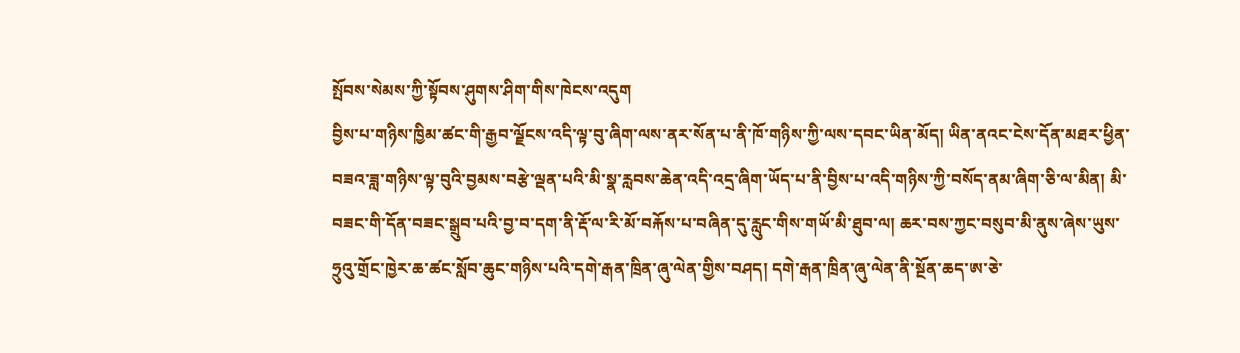སྤོབས་སེམས་ཀྱི་སྟོབས་ཤུགས་ཤིག་གིས་ཁེངས་འདུག
བྱིས་པ་གཉིས་ཁྱིམ་ཚང་གི་རྒྱབ་ལྗོངས་འདི་ལྟ་བུ་ཞིག་ལས་ནར་སོན་པ་ནི་ཁོ་གཉིས་ཀྱི་ལས་དབང་ཡིན་མོད། ཡིན་ནའང་ངེས་དོན་མཐར་ཕྱིན་བཟའ་ཟླ་གཉིས་ལྟ་བུའི་བྱམས་བརྩེ་ལྡན་པའི་མི་སྣ་རླབས་ཆེན་འདི་འདྲ་ཞིག་ཡོད་པ་ནི་བྱིས་པ་འདི་གཉིས་ཀྱི་བསོད་ནམ་ཞིག་ཅི་ལ་མིན། མི་བཟང་གི་དོན་བཟང་སྒྲུབ་པའི་བྱ་བ་དག་ནི་རྡོ་ལ་རི་མོ་བརྐོས་པ་བཞིན་དུ་རླུང་གིས་གཡོ་མི་ཐུབ་ལ། ཆར་བས་ཀྱང་བསུབ་མི་ནུས་ཞེས་ཡུས་ཧྲུའུ་གྲོང་ཁྱེར་ཆ་ཚང་སློབ་ཆུང་གཉིས་པའི་དགེ་རྒན་ཁྲིན་ཞུ་ལེན་གྱིས་བཤད། དགེ་རྒན་ཁྲིན་ཞུ་ལེན་ནི་སྔོན་ཆད་ཨ་ཅེ་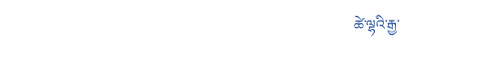ཚེ་ལྷའི་རྒྱ་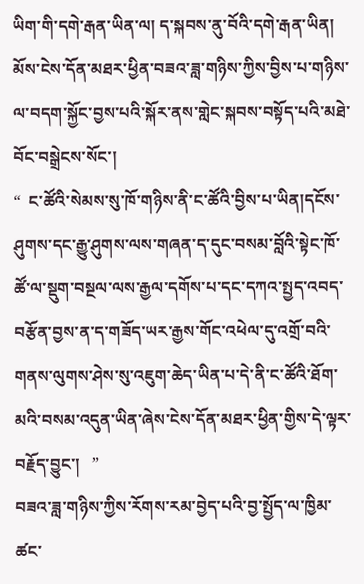ཡིག་གི་དགེ་རྒན་ཡིན་ལ། ད་སྐབས་ནུ་བོའི་དགེ་རྒན་ཡིན། མོས་ངེས་དོན་མཐར་ཕྱིན་བཟའ་ཟླ་གཉིས་ཀྱིས་བྱིས་པ་གཉིས་ལ་བདག་སྐྱོང་བྱས་པའི་སྐོར་ནས་གླེང་སྐབས་བསྟོད་པའི་མཐེ་བོང་བསྒྲེངས་སོང་།
“  ང་ཚོའི་སེམས་སུ་ཁོ་གཉིས་ནི་ང་ཚོའི་བྱིས་པ་ཡིན།དངོས་ཤུགས་དང་རྒྱུ་ཤུགས་ལས་གཞན་ད་དུང་བསམ་བློའི་སྟེང་ཁོ་ཚོ་ལ་སྡུག་བསྔལ་ལས་རྒྱལ་དགོས་པ་དང་དཀའ་སྤྱད་འབད་བརྩོན་བྱས་ན་ད་གཟོད་ཡར་རྒྱས་གོང་འཕེལ་དུ་འགྲོ་བའི་གནས་ལུགས་ཤེས་སུ་འཇུག་ཆེད་ཡིན་པ་དེ་ནི་ང་ཚོའི་ཐོག་མའི་བསམ་འདུན་ཡིན་ཞེས་ངེས་དོན་མཐར་ཕྱིན་གྱིས་དེ་ལྟར་བརྗོད་བྱུང་།   ”
བཟའ་ཟླ་གཉིས་ཀྱིས་རོགས་རམ་བྱེད་པའི་བྱ་སྤྱོད་ལ་ཁྱིམ་ཚང་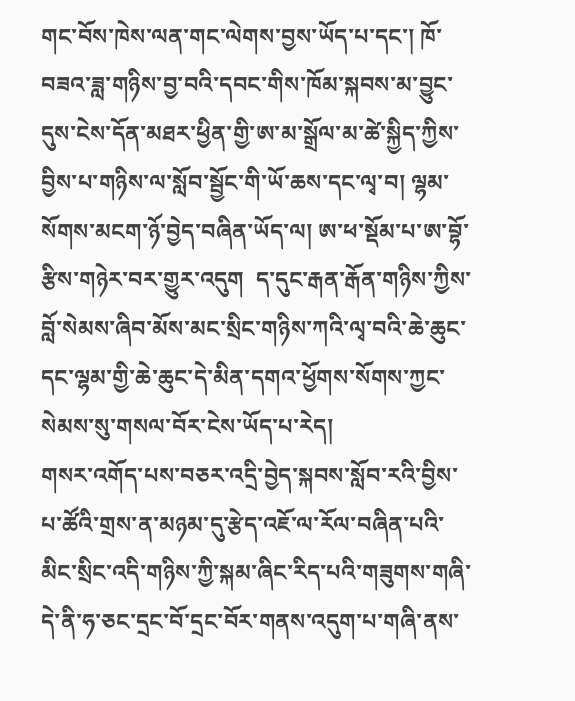གང་བོས་ཁེས་ལན་གང་ལེགས་བྱས་ཡོད་པ་དང་། ཁོ་བཟའ་ཟླ་གཉིས་བྱ་བའི་དབང་གིས་ཁོམ་སྐབས་མ་བྱུང་དུས་ངེས་དོན་མཐར་ཕྱིན་གྱི་ཨ་མ་སྒྲོལ་མ་ཚེ་སྐྱིད་ཀྱིས་བྱིས་པ་གཉིས་ལ་སློབ་སྦྱོང་གི་ཡོ་ཆས་དང་ལྭ་བ། ལྷམ་སོགས་མངག་ཉོ་བྱེད་བཞིན་ཡོད་ལ། ཨ་ཕ་སྡོམ་པ་ཨ་བྷོ་རྩིས་གཉེར་བར་གྱུར་འདུག  ད་དུང་རྒན་རྒོན་གཉིས་ཀྱིས་བློ་སེམས་ཞིབ་མོས་མང་སྲིང་གཉིས་ཀའི་ལྭ་བའི་ཆེ་ཆུང་དང་ལྷམ་གྱི་ཆེ་ཆུང་དེ་མིན་དགའ་ཕྱོགས་སོགས་ཀྱང་སེམས་སུ་གསལ་བོར་ངེས་ཡོད་པ་རེད།
གསར་འགོད་པས་བཅར་འདྲི་བྱེད་སྐབས་སློབ་རའི་བྱིས་པ་ཚོའི་གྲས་ན་མཉམ་དུ་རྩེད་འཇོ་ལ་རོལ་བཞིན་པའི་མིང་སྲིང་འདི་གཉིས་ཀྱི་སྐམ་ཞིང་རིད་པའི་གཟུགས་གཞི་དེ་ནི་ཧ་ཅང་དྲང་བོ་དྲང་བོར་གནས་འདུག་པ་གཞི་ནས་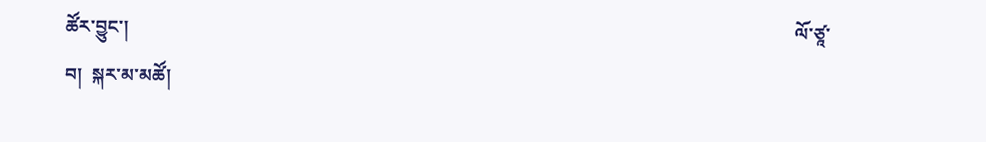ཚོར་བྱུང་།                                                                                                                                              ལོ་ཙཱ་བ།  སྐར་མ་མཚོ།